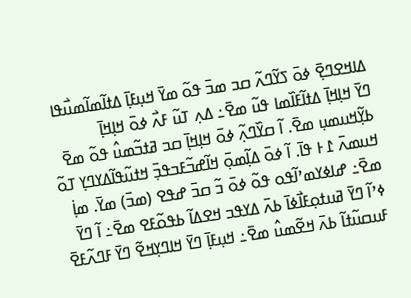ߡߊߞߐߣߐ߲߫ ߦߋ߫ ߖߌ߬ߣߍ߬ ߛߏ ߘߏ߫ ߟߋ߬ ߘߌ߫ ߞߎ߲ߓߊ߲߫ ߡߙߊ߬ߘߊ߬ߘߎ߯ߟߊ ߣߌ߫ ߞߊ߲ߞߊ߲߫ ߡߙߊ߬ߓߊ߰ߘߊ ߟߎ߬ ߘߐ߫߸ ߡߍ߲ ߠߎ߬ ߓߍ߯ ߦߋ߫ ߞߊ߲ߞߊ߲߫ ߕߌ߲߬ߞߎߘߎ߲ ߘߐ߫. ߊ߬ ߛߌ߰ߣߍ߲߬ ߦߋ߫ ߞߊ߲ߞߊ߲߫ ߛߏ ߥߙߏ߬ߘߎ߮ ߟߋ߬ ߘߐ߫ ߞߎߘߍ߫ ߁߅ ߟߊ߫. ߊ߬ ߦߋ߫ ߡߊ߲߬ߘߋ߲߫ ߞߊ߬ߝߏ߬ߓߏߟߏ߲߫ ߞߙߎ߬ߟߊ߬ߡߌߣߌ߲ ߠߋ߬ ߘߐ߫߸ ߝߊߦߌߘߴߊ߬ߟߋ ߟߋ߬ ߦߋ߫ ߏ߬ ߛߏ߫ ߝߟߐ (ߘߏ߫) ߘߌ߫. ߘߊ߲߭ ߦߴߊ߬ ߣߌ߫ ߥߎߙߋ߲ߓߊ߯ߦߊ߫ ߕߍ߫ ߡߌߟߏ ߞߐߡߊ߬ ߕߟߋ߬ߓߐ ߘߐ߫߸ ߊ߬ ߣߌ߫ ߓߎߛߎ߬ߙߊ߬ ߕߍ߫ ߞߐ߬ߘߎ߮ ߘߐ߫߸ ߞߎ߲ߓߊ߲߫ ߣߌ߫ ߞߊߣߌ߲ߞߐ߬ ߣߌ߫ ߓߣߍ߬ߓߐ߫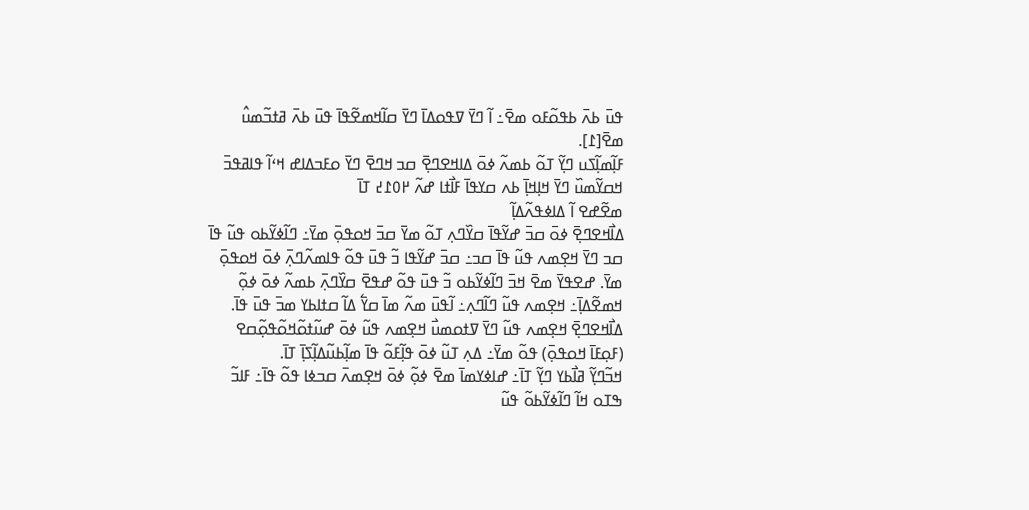ߟߎ߫ ߕߍ߫ ߕߟߋ߬ߓߋ ߘߐ߫߸ ߊ߬ ߣߌ߫ ߜߟߋߡߊ߫ ߣߌ߫ ߛߊ߬ߞߘߐ߬ߟߊ߫ ߟߎ߫ ߕߍ߫ ߥߙߏ߬ߘߎ߮ ߘߐ߫[߁].
ߓߊ߲߬ߘߊ߲߬ߖߎ ߣߌ߲߬ ߠߋ߬ ߕߘߍ߬ ߦߋ߫ ߡߊߞߐߣߐ߲߫ ߛߏ ߞߣߐ߫ ߣߌ߫ ߋߓߏߡߊߝ ߞߵߊ߬ ߟߊߥߟߏ߫ ߞߛߌ߬ߘߎ߰ ߣߌ߫ ߞߊ߲ߞߊ߲߫ ߕߍ ߛߌߟߊ߫ ߓߊ߯ߙߊ ߝߍ߬ ߂߀߁߄ ߠߊ߫
ߘߐ߬ߝߐ ߊ߬ ߡߊߦߟߍ߬ߡߊ߲߬
ߡߊ߯ߞߐߣߐ߲߫ ߦߋ߫ ߛߏ߫ ߝߌ߬ߟߊ߫ ߛߌ߰ߣߍ߲ ߠߋ߬ ߘߌ߫ ߛߏ߫ ߞߋߟߋ߲߫ ߘߌ߫߸ ߣߊ߬ߦߌ߬ߕߋ ߟߎ߬ ߟߊ߫ ߛߏ ߣߌ߫ ߞߐ߲ߘߍ ߟߎ߬ ߟߊ߫ ߛߏ߸ ߛߏ߫ ߝߌ߬ߟߊ ߏ߬ ߟߎ߫ ߟߋ߬ ߟߊߘߍ߬ߣߍ߲߫ ߦߋ߫ ߞߋߟߋ߲߫ ߘߌ߫. ߝߐߟߌ߫ ߘߐ߫ ߞߏ߫ ߣߊ߬ߦߌ߬ߕߋ ߏ߬ ߟߎ߫ ߟߋ߬ ߝߟߐ߫ ߛߌ߰ߣߍ߲߫ ߕߘߍ߬ ߦߋ߫ ߦߋ߲߬ ߞߘߐ߬ߡߊ߲߫߸ ߞߐ߲ߘߍ ߟߎ߬ ߣߊ߬ߣߍ߲߸ ߊ߬ߟߎ߫ ߘߍ߬ ߘߊ߫ ߛߌ߱ ߡߊ߬ ߛߙߊߕߌ ߘߏ߫ ߟߎ߫ ߟߊ߫.
ߡߊ߯ߞߐߣߐ߲߫ ߞߐ߲ߘߍ ߟߎ߬ ߣߌ߫ ߜߙߋߘߎ߯ ߞߐ߲ߘߍ ߟߎ߬ ߦߋ߫ ߝߎ߬ߙߋ߬ߞߋ߬ߟߋ߲߬ߛߐ (ߓߋ߲ߓߊ߫ ߞߋߟߋ߲߫) ߟߋ߬ ߘߌ߫߸ ߡߍ߲ ߠߎ߬ ߦߋ߫ ߟߊ߲߬ߓߋ߬ ߟߊ߫ ߘߊ߲߬ߕߎ߬ߡߊ߲߬ߖߊ߲߫ ߠߊ߫.
ߞߏ߬ߣߌ߲߬ ߥߊ߯ߕߌ ߣߌ߲߬ ߠߊ߫߸ ߝߊߦߌߘߊ߫ ߘߐ߫ ߦߋ߲߬ ߦߋ߫ ߞߐ߲ߘߍ߫ ߛߏߦߊ ߟߋ߬ ߟߊ߫߸ ߓߊߏ߬ ߒߠߋ ߞߊ߬ ߣߊ߬ߦߌ߬ߕߋ߬ ߟߎ߬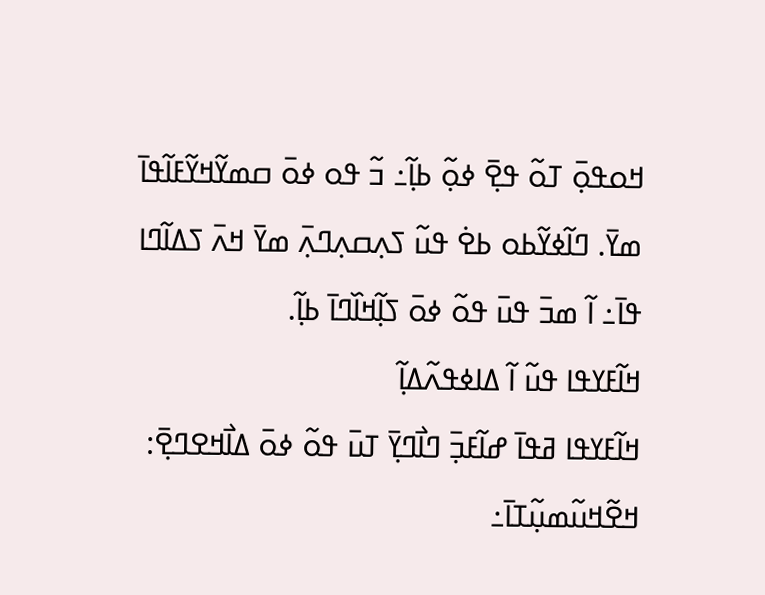ߞߋߟߋ߲߫ ߠߋ߬ ߟߐ߲߫ ߦߋ߲߬ ߕߊ߲߬߸ ߏ߬ ߟߋ ߦߋ߫ ߛߘߌ߬ߞߌ߬ߓߊ߬ߟߊ߫ ߘߌ߫. ߣߊ߬ߦߌ߬ߕߋ ߕߐ߭ ߟߎ߬ ߖߍ߲ߛߍ߲ߣߍ߲߫ ߘߌ߫ ߞߍ߫ ߖߡߊ߬ߣߊ ߟߊ߫߸ ߊ߬ ߘߏ߫ ߟߎ߫ ߟߋ߬ ߦߋ߫ ߖߊ߲߬ߞߊ߰ߣߊ߫ ߕߊ߲߬.
ߞߊ߬ߓߌߟߊ ߟߎ߬ ߊ߬ ߡߊߦߟߍ߬ߡߊ߲߬
ߞߊ߬ߓߌߟߊ ߥߟߊ߫ ߝߊ߬ߓߏ߲߫ ߣߊ߯ߣߌ߲߫ ߠߎ߫ ߟߋ߬ ߦߋ߫ ߡߊ߯ߞߐߣߐ߲߫: ߞߐ߬ߞߎ߬ߘߎ߲߬ߠߊ߫߸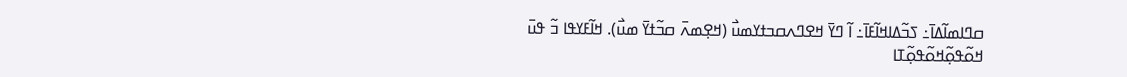ߛߣߊߘߊ߬ߡߊ߫߸ ߖߏ߬ߡߊߞߊ߬ߓߊ߫߸ ߊ߬ ߣߌ߫ ߞߐߣߍߛߏߙߌߘߎ߯ (ߞߐ߲ߘߍ߫ ߛߏ߬ߙߌ߫ ߘߎ߯). ߞߊ߬ߓߌߟߊ ߏ߬ ߟߎ߫ ߞߋ߬ߟߋ߲߬ߞߋ߬ߟߋ߲߬ߠߊ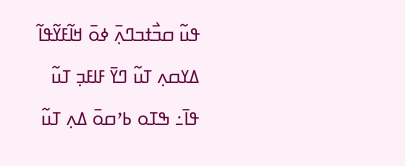ߟߎ߬ ߛߏ߯ߙߏߣߍ߲߫ ߦߋ߫ ߞߊ߬ߓߌ߬ߟߊ߬ ߡߌߛߍ߲ ߠߎ߬ ߣߌ߫ ߓߊߓߏ߲ ߠߎ߬ ߟߊ߫߸ ߒߠߋ ߕߴߛߋ߫ ߡߍ߲ ߠߎ߬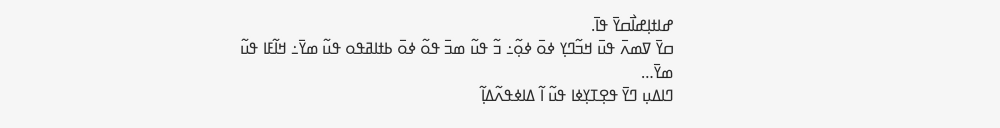ߝߊߙߊ߲ߝߊ߯ߛߌ߫ ߟߊ߫.
ߛߌ߫ ߜߘߍ߫ ߟߎ߫ ߞߏ߬ߣߌ߲ ߦߋ߫ ߦߋ߲߬߸ ߏ߬ ߟߎ߬ ߘߏ߫ ߟߋ߬ ߦߋ߫ ߕߙߊߥߟߋ ߟߎ߬ ߘߌ߫߸ ߞߊ߬ߓߊ ߟߎ߬ ߘߌ߫…
ߣߊߡߎ߲ ߣߌ߫ ߟߐ߲ߠߌ߲ߦߊ ߟߎ߬ ߊ߬ ߡߊߦߟߍ߬ߡߊ߲߬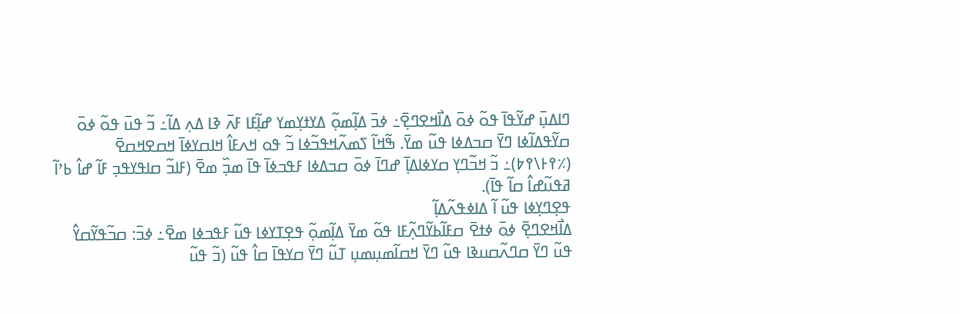ߣߊߡߎ߲߫ ߝߌ߬ߟߊ߫ ߟߋ߬ ߦߋ߫ ߡߊ߯ߞߐߣߐ߲߫߸ ߦߏ߫ ߡߊ߲߬ߘߋ߲߬ ߡߌߙߌ߲ߘߌ ߝߊ߲߬ߓߊ ߓߍ߫ ߢߊ ߡߍ߲ ߡߊ߬߸ ߏ߬ ߟߎ߫ ߟߋ߬ ߦߋ߫ ߛߌ߬ߟߡߊ߬ߦߊ ߣߌ߫ ߛߏߡߦߊ ߟߎ߬ ߘߌ߫. ߒ߬ߞߊ߬ ߖߘߍ߬ߞߟߏ߬ߦߊ ߏ߬ ߟߋ ߞߍߓߊ߮ ߞߊߛߌߦߊ߫ ߞߛߐߞߛߐ߫ (٪߉߅\߉߈)߸ ߏ߬ ߞߏ߬ߣߌ߲ ߛߌߦߊߡߊ߲߫ ߝߣߊ߫ ߦߋ߫ ߛߏߡߦߊ ߓߟߏߦߊ߫ ߟߊ߫ ߘߏ߲߰ ߘߐ߫ (ߓߊߏ߬ ߛߊߟߌߟߏ߲ ߓߊ߬ ߝߊ߮ ߕߴߊ߬ ߥߟߎ߬ߝߊ߮ ߛߊ߬ ߟߊ߫).
ߟߐ߲ߣߌ߲ߦߊ ߟߎ߬ ߊ߬ ߡߊߦߟߍ߬ߡߊ߲߬
ߡߊ߯ߞߐߣߐ߲߫ ߦߋ߫ ߦߙߐ߫ ߛߓߊ߬ߕߌ߬ߣߍ߲߬ߓߊ ߟߋ߬ ߘߌ߫ ߡߊ߲߬ߘߋ߲߬ ߟߐ߲ߠߌߦߊ ߟߎ߬ ߓߟߏߦߊ ߘߐ߫߸ ߦߏ߫: ߛߏ߬ߟߌ߬ߛߌ߮ ߟߎ߬ ߣߌ߫ ߛߣߍ߬ߛߎߢߊ ߟߎ߬ ߣߌ߫ ߞߛߊ߬ߘߎ߲ߘߎ߲ ߠߎ߬ ߣߌ߫ ߛߌߟߊ߫ ߛߊ߮ ߟߎ߬ (ߏ߬ ߟߎ߬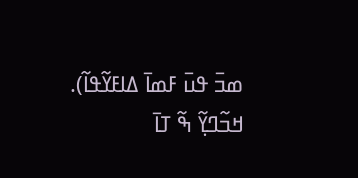ߘߏ߫ ߟߎ߫ ߓߘߊ߫ ߡߊߓߌ߬ߟߊ߬).
ߞߏ߬ߣߌ߲߬ ߒ߬ ߠߊ߫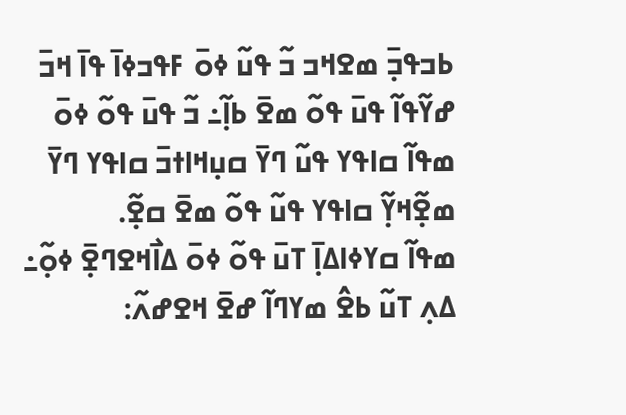ߕߏߟߏ߲߫ ߘߐߞߏ ߏ߬ ߟߎ߬ ߦߋ߫ ߓߟߏߦߊ߫ ߟߊ߫ ߞߏ߫ ߝߌ߬ߟߊ߬ ߟߎ߫ ߟߋ߬ ߘߐ߫ ߕߊ߲߬߸ ߏ߬ ߟߎ߫ ߟߋ߬ ߦߋ߫ ߘߟߊ߬ ߛߊߟߌ ߟߎ߬ ߣߌ߫ ߛߎ߲ߞߊߙߏ߫ ߛߊߟߌ ߣߌ߫ ߘߐ߲߬ߞߌ߲߬ ߛߊߟߌ ߟߎ߬ ߟߋ߬ ߘߐ߫ ߛߐ߲߬.
ߘߟߊ߬ ߛߌߦߊߡߊ߲߫ ߠߎ߫ ߟߋ߬ ߦߋ߫ ߡߊ߯ߞߐߣߐ߲߫ ߦߋ߲߬߸ ߡߍ߲ ߠߎ߬ ߕߐ߮ ߘߌߣߊ߬ ߝߐ߫ ߞߐߝߍ߬: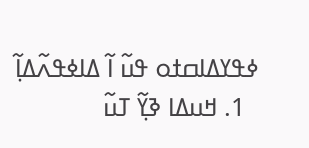ߦߟߌߡߊߛߙߋ ߟߎ߬ ߊ߬ ߡߊߦߟߍ߬ߡߊ߲߬
  1. ߞߎߡߊ ߢߌ߲߬ ߠߎ߬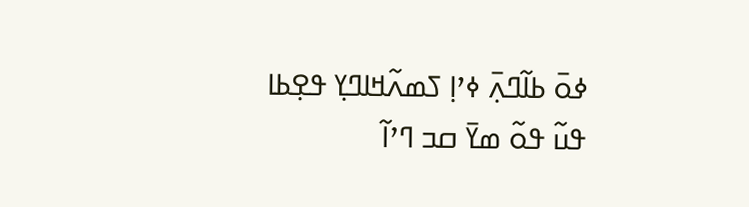ߦߋ߫ ߕߊ߬ߣߍ߲߫ ߦߴߊ߲ ߖߘߍ߬ߞߊߣߌ߲ ߟߐ߲ߕߊ ߟߎ߬ ߟߋ߬ ߘߌ߫ ߛߏ ߣߴߊ߬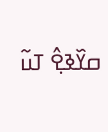ߛߌ߰ߢߐ߲߮ ߠߎ߬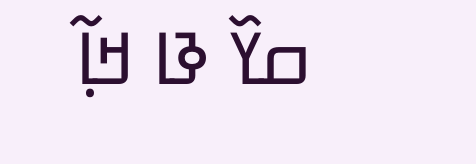ߛߌ߰ ߢߊ ߞߊ߲߬